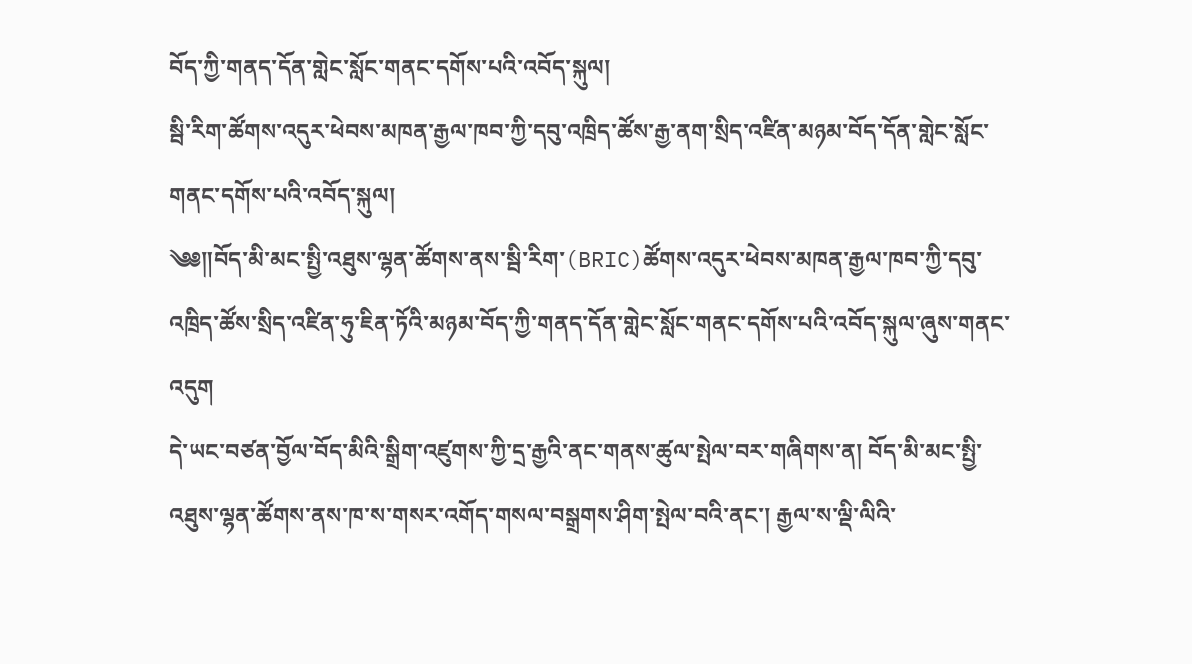བོད་ཀྱི་གནད་དོན་གླེང་སློང་གནང་དགོས་པའི་འབོད་སྐུལ།
སྦི་རིག་ཚོགས་འདུར་ཕེབས་མཁན་རྒྱལ་ཁབ་ཀྱི་དབུ་འཁྲིད་ཚོས་རྒྱ་ནག་སྲིད་འཛིན་མཉམ་བོད་དོན་གླེང་སློང་གནང་དགོས་པའི་འབོད་སྐུལ།
༄༅༎བོད་མི་མང་སྤྱི་འཐུས་ལྷན་ཚོགས་ནས་སྦི་རིག་(BRIC)ཚོགས་འདུར་ཕེབས་མཁན་རྒྱལ་ཁབ་ཀྱི་དབུ་འཁྲིད་ཚོས་སྲིད་འཛིན་ཧུ་ཇིན་ཏོའི་མཉམ་བོད་ཀྱི་གནད་དོན་གླེང་སློང་གནང་དགོས་པའི་འབོད་སྐུལ་ཞུས་གནང་འདུག
དེ་ཡང་བཙན་བྱོལ་བོད་མིའི་སྒྲིག་འཛུགས་ཀྱི་དྲ་རྒྱའི་ནང་གནས་ཚུལ་སྤེལ་བར་གཞིགས་ན། བོད་མི་མང་སྤྱི་འཐུས་ལྷན་ཚོགས་ནས་ཁ་ས་གསར་འགོད་གསལ་བསྒྲགས་ཤིག་སྤེལ་བའི་ནང་། རྒྱལ་ས་ལྡི་ལིའི་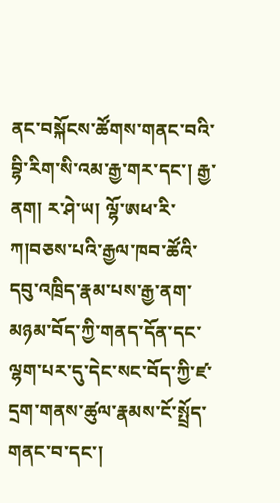ནང་བསྐོངས་ཚོགས་གནང་བའི་བྷི་རིག་སི་འམ་རྒྱ་གར་དང་། རྒྱ་ནག། ར་ཤེ་ཡ། ལྷོ་ཨཕ་རི་ཀ།བཅས་པའི་རྒྱལ་ཁབ་ཚོའི་དབུ་འཁྲིད་རྣམ་པས་རྒྱ་ནག་མཉམ་བོད་ཀྱི་གནད་དོན་དང་ལྷག་པར་དུ་དེང་སང་བོད་ཀྱི་ཛ་དྲག་གནས་ཚུལ་རྣམས་ངོ་སྤྲོད་གནང་བ་དང་།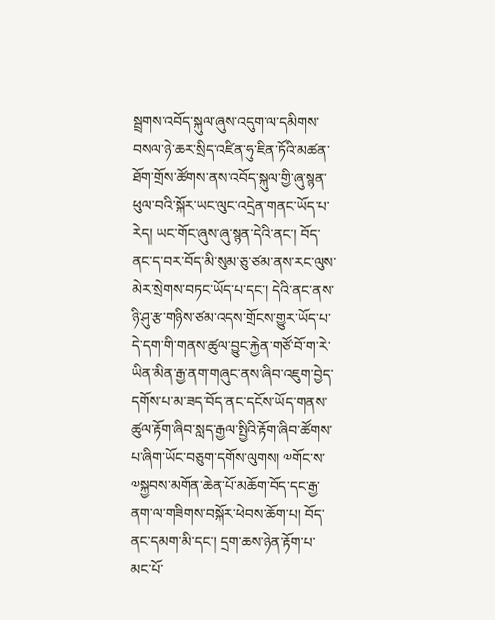སྦྲགས་འབོད་སྐུལ་ཞུས་འདུག་ལ་དམིགས་བསལ་ཉེ་ཆར་སྲིད་འཛིན་ཧུ་ཇིན་ཏོའི་མཚན་ཐོག་གྲོས་ཚོགས་ནས་འབོད་སྐུལ་གྱི་ཞུ་སྙན་ཕུལ་བའི་སྐོར་ཡང་ལུང་འདྲེན་གནང་ཡོད་པ་རེད། ཡང་གོང་ཞུས་ཞུ་སྙན་དེའི་ནང་། བོད་ནང་ད་བར་བོད་མི་སུམ་ཅུ་ཙམ་ནས་རང་ལུས་མེར་སྲེགས་བཏང་ཡོད་པ་དང་། དེའི་ནང་ནས་ཉི་ཤུ་རྩ་གཉིས་ཙམ་འདས་གྲོངས་གྱུར་ཡོད་པ་དེ་དག་གི་གནས་ཚུལ་བྱུང་རྐྱེན་གཙོ་བོ་ག་རེ་ཡིན་མིན་རྒྱ་ནག་གཞུང་ནས་ཞིབ་འཇུག་བྱེད་དགོས་པ་མ་ཟད་བོད་ནང་དངོས་ཡོད་གནས་ཚུལ་རྟོག་ཞིབ་སླད་རྒྱལ་སྤྱིའི་རྟོག་ཞིབ་ཚོགས་པ་ཞིག་ཡོང་བཅུག་དགོས་ལུགས། ༧གོང་ས་༧སྐྱབས་མགོན་ཆེན་པོ་མཆོག་བོད་དང་རྒྱ་ནག་ལ་གཟིགས་བསྐོར་ཕེབས་ཆོག་པ། བོད་ནང་དམག་མི་དང་། དྲག་ཆས་ཉེན་རྟོག་པ་མང་པོ་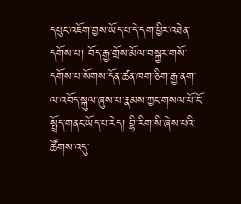དཔུང་འཇོག་བྱས་ཡོད་པ་དེ་དག་ཕྱིར་འཐེན་དགོས་པ། བོད་རྒྱ་གྲོས་མོལ་བསྐྱར་གསོ་དགོས་པ་སོགས་དོན་ཚན་ཁག་ཅིག་རྒྱ་ནག་ལ་འབོད་སྐུལ་ཞུས་པ་རྣམས་ཀྱང་གསལ་པོ་ངོ་སྤྲོད་གནང་ཡོད་པ་རེད། བྷི་རིག་སི་ཞེས་པའི་ཚོགས་འདུ་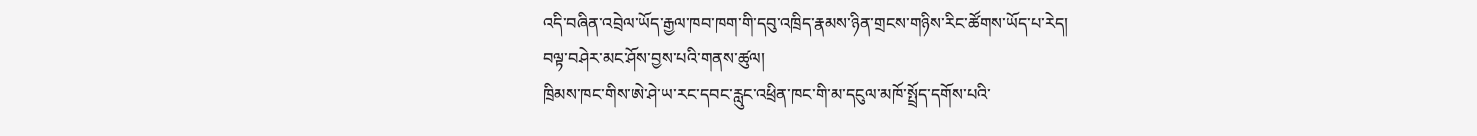འདི་བཞིན་འབྲེལ་ཡོད་རྒྱལ་ཁབ་ཁག་གི་དབུ་འཁྲིད་རྣམས་ཉིན་གྲངས་གཉིས་རིང་ཚོགས་ཡོད་པ་རེད།
བལྟ་བཤེར་མང་ཤོས་བྱས་པའི་གནས་ཚུལ།
ཁྲིམས་ཁང་གིས་ཨེ་ཤེ་ཡ་རང་དབང་རླུང་འཕྲིན་ཁང་གི་མ་དངུལ་མཁོ་སྤྲོད་དགོས་པའི་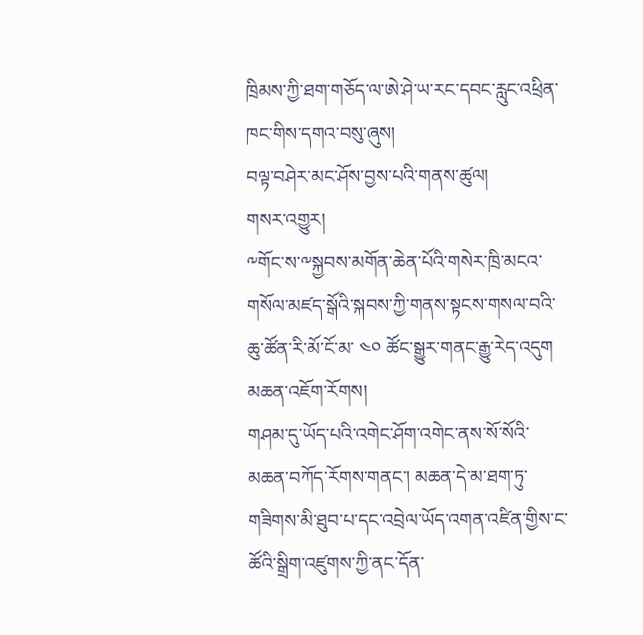ཁྲིམས་ཀྱི་ཐག་གཅོད་ལ་ཨེ་ཤེ་ཡ་རང་དབང་རླུང་འཕྲིན་ཁང་གིས་དགའ་བསུ་ཞུས།
བལྟ་བཤེར་མང་ཤོས་བྱས་པའི་གནས་ཚུལ།
གསར་འགྱུར།
༸གོང་ས་༸སྐྱབས་མགོན་ཆེན་པོའི་གསེར་ཁྲི་མངའ་གསོལ་མཛད་སྒོའི་སྐབས་ཀྱི་གནས་སྟངས་གསལ་བའི་ཆུ་ཚོན་རི་མོ་ངོ་མ་ ༤༠ ཚོང་སྒྱུར་གནང་རྒྱུ་རེད་འདུག
མཆན་འཇོག་རོགས།
གཤམ་དུ་ཡོད་པའི་འགེང་ཤོག་འགེང་ནས་སོ་སོའི་མཆན་བཀོད་རོགས་གནང་། མཆན་དེ་མ་ཐག་ཏུ་གཟིགས་མི་ཐུབ་པ་དང་འབྲེལ་ཡོད་འགན་འཛིན་གྱིས་ང་ཚོའི་སྒྲིག་འཛུགས་ཀྱི་ནང་དོན་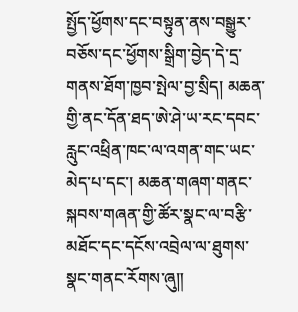སྤྱོད་ཕྱོགས་དང་བསྟུན་ནས་བསྒྱུར་བཅོས་དང་ཕྱོགས་སྒྲིག་བྱེད་དེ་དྲ་གནས་ཐོག་ཁྱབ་སྤེལ་བྱ་སྲིད། མཆན་གྱི་ནང་དོན་ཐད་ཨེ་ཤེ་ཡ་རང་དབང་རླུང་འཕྲིན་ཁང་ལ་འགན་གང་ཡང་མེད་པ་དང་། མཆན་གཞག་གནང་སྐབས་གཞན་གྱི་ཚོར་སྣང་ལ་བརྩི་མཐོང་དང་དངོས་འབྲེལ་ལ་ཐུགས་སྣང་གནང་རོགས་ཞུ༎